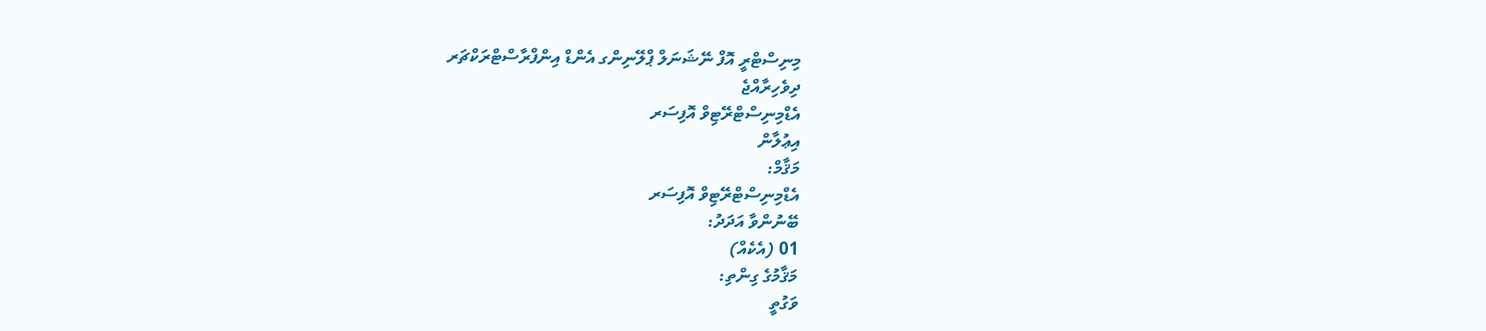މިނިސްޓްރީ އޮފް ނޭޝަނަލް ޕްލޭނިންގ އެންޑް އިންފްރާސްޓްރަކްޗަރ
ދިވެހިރާއްޖެ
އެޑްމިނިސްޓްރޭޓިވް އޮފިސަރ
އިޢުލާން
މަޤާމް:
އެޑްމިނިސްޓްރޭޓިވް އޮފިސަރ
ބޭނުންވާ އަދަދު:
01 (އެކެއް)
މަޤާމުގެ ގިންތި:
ވަގުތީ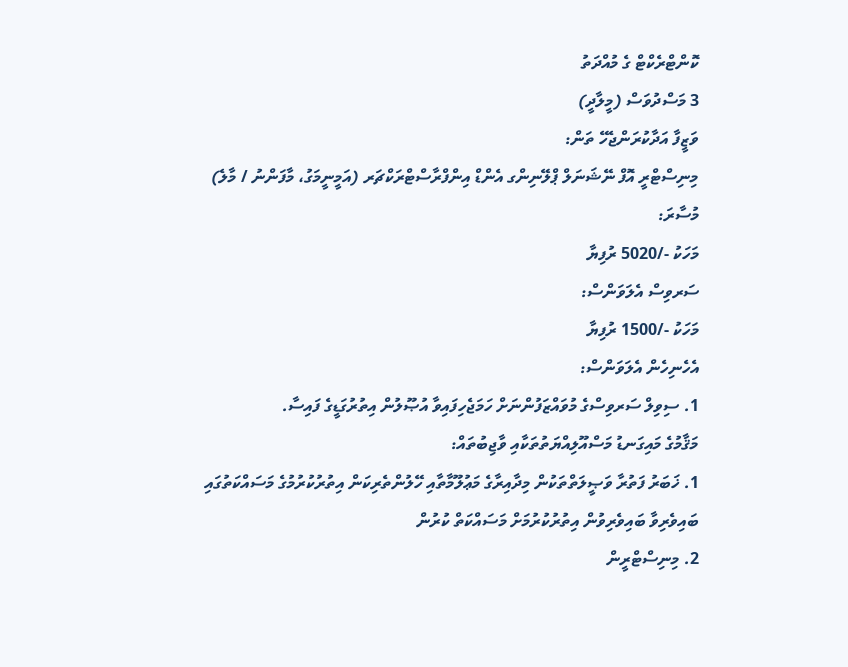ކޮންޓްރެކްޓް ގެ މުއްދަތު
3 މަސްދުވަސް (މީލާދީ)
ވަޒީފާ އަދާކުރަންޖެހޭ ތަން:
މިނިސްޓްރީ އޮފް ނޭޝަނަލް ޕްލޭނިންގ އެންޑް އިންފްރާސްޓްރަކްޗަރ (އަމީނީމަގު، މާފަންނު / މާލެ)
މުސާރަ:
މަހަކު -/5020 ރުފިޔާ
ސަރވިސް އެލަވަންސް:
މަހަކު -/1500 ރުފިޔާ
އެހެނިހެން އެލަވަންސް:
1. ސިވިލް ސަރވިސްގެ މުވައްޒަފުންނަށް ހަމަޖެހިފައިވާ އުޞޫލުން އިތުރުގަޑީގެ ފައިސާ.
މަޤާމުގެ މައިގަނޑު މަސްއޫލިއްޔަތުތަކާއި ވާޖިބުތައް:
1. ޚަބަރު ފަތުރާ ވަޞީލަތްތަކުން މިދާއިރާގެ މަޢުލޫމާތާއި ހޭލުންތެރިކަން އިތުރުކުރުމުގެ މަސައްކަތުގައި ބައިވެރިވާ ބައިވެރިވުން އިތުރުކުރުމަށް މަސައްކަތް ކުރުން
2. މިނިސްޓްރީން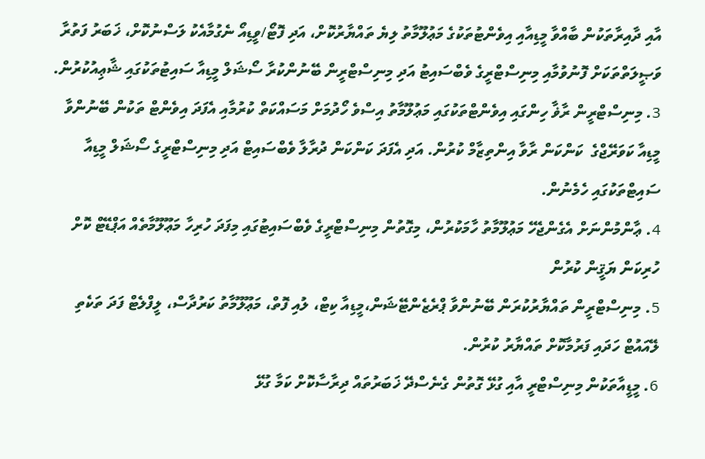އާއި ދާއިރާތަކުން ބާއްވާ މީޑިއާއި އިވެންޓުތަކުގެ މަޢުލޫމާތު ލިޔެ ތައްޔާރުކޮށް، އަދި ފޮޓޯ/ވީޑިއޯ ނެގުމާއެކު ލަސްނުކޮށް، ޚަބަރު ފަތުރާ ވަޞީލަތްތަކަށް ފޮނުވުމާއި މިނިސްޓްރީގެ ވެބްސައިޓު އަދި މިނިސްޓްރީން ބޭނުންކުރާ ސޯޝަލް މީޑިއާ ސައިޓުތަކުގައި ޝާޢިއުކުރުން.
3. މިނިސްޓްރީން ރާޥާ ހިންގައި އިވެންޓްތަކުގައި މަޢުލޫމާތު އިސްވެ ހޯދުމަށް މަސައްކަތް ކުރުމާއި އެފަދަ އިވެންޓް ތަކުން ބޭނުންވާ މީޑިއާ ކަވަރޭޖްގެ  ކަންކަން ރާވާ އިންތިޒާމް ކުރުން. އަދި އެފަދަ ކަންކަން ދުރާލާ ވެބްސައިޓް އަދި މިނިސްޓްރީގެ ސޯޝަލް މީޑިއާ ސައިޓްތަކުގައި ހެމެނުން.
4. ޢާންމުންނަށް އެގެންޖެހޭ މަޢުލޫމާތު ހާމަކުރުން، މިގޮތުން މިނިސްޓްރީގެ ވެބްސައިޓުގައި މިފަދަ ހުރިހާ މަޢޫލޫމާތެއް އަޕްޑޭޓް ކޮށް ހުރިކަން ޔަޤީން ކުރުން
5. މިނިސްޓްރީން ތައްޔާރުކުރަން ބޭނުންވާ ޕްރެޒެންޓޭޝަން،މީޑިއާ ކިޓް، ލުއި ފޮތް، މަޢޫލޫމާތު ކަރުދާސް، ލީފްލެޓް ފަދަ ތަކެތި ލޭއައުޓް ހަދައި ފަރުމާކޮށް ތައްޔާރު ކުރުން.
6. މީޑީއާތަކުން މިނިސްޓްރީ އާއި ގުޅޭ ގޮތުން ގެނެސްދޭ ޚަބަރުތައް ދިރާސާކޮށް ކަމާ ގުޅޭ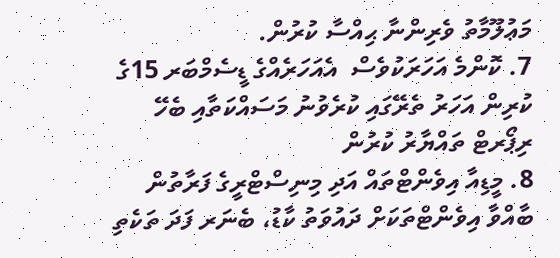މަޢުލޫމާތު ވެރިންނާ ޙިއްސާ ކުރުން.
7. ކޮންމެ އަހަރަކުވެސް  އެއަހަރެއްގެ ޑީސެމްބަރ 15ގެ ކުރިން އަހަރު ތެރޭގައި ކުރެވުނު މަސައްކަތާއި ބެހޭ ރިޕޯރޓް ތައްޔާރު ކުރުން
8. މީޑިއާ އިވެންޓްތައް އަދި މިނިސްޓްރީގެ ފަރާތުން ބާއްވާ އިވެންޓްތަކަށް ދައުވަތު ކާޑު، ބެނަރ ފަދަ ތަކެތި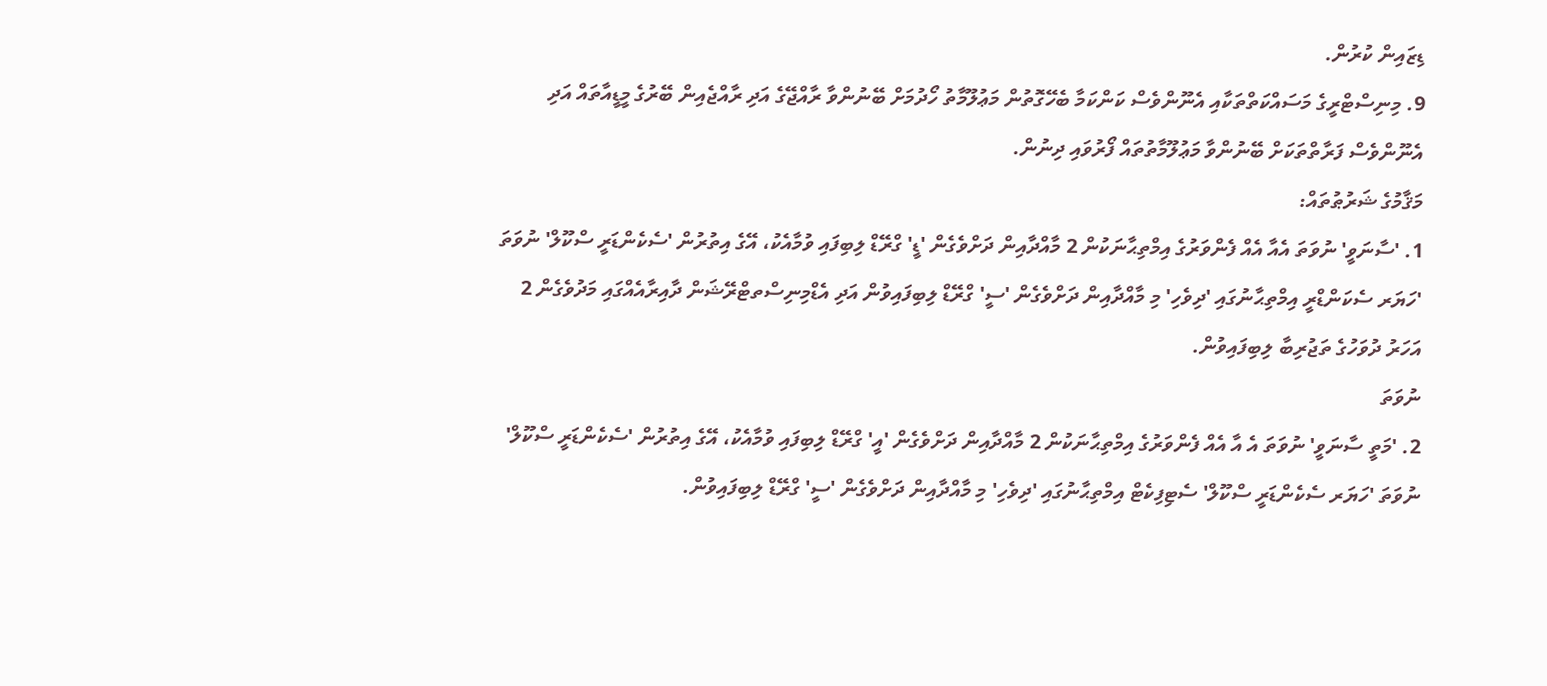ޑިޒައިން ކުރުން.
9. މިނިސްޓްރީގެ މަސައްކަތްތަކާއި އެނޫންވެސް ކަންކަމާ ބެހޭގޮތުން މަޢުލޫމާތު ހޯދުމަށް ބޭނުންވާ ރާއްޖޭގެ އަދި ރާއްޖެއިން ބޭރުގެ މީޑީއާތައް އަދި އެނޫންވެސް ފަރާތްތަކަށް ބޭނުންވާ މަޢުލޫމާތުތައް ފޯރުވައި ދިނުން.
މަޤާމުގެ ޝަރުޠުތައް:
1. 'ސާނަވީ' ނުވަތަ އެއާ އެއް ފެންވަރުގެ އިމްތިޙާނަކުން 2 މާއްދާއިން ދަށްވެގެން 'ޑީ' ގްރޭޑް ލިބިފައި ވުމާއެކު، އޭގެ އިތުރުން 'ސެކެންޑަރީ ސްކޫލް' ނުވަތަ 'ހަޔަރ ސެކަންޑްރީ އިމްތިޙާނުގައި 'ދިވެހި' މި މާއްދާއިން ދަށްވެގެން 'ސީ' ގްރޭޑް ލިބިފައިވުން އަދި އެޑްމިނިސްތޓްރޭޝަން ދާއިރާއެއްގައި މަދުވެގެން 2 އަހަރު ދުވަހުގެ ތަޖުރިބާ ލިބިފައިވުން.
ނުވަތަ
2. 'މަތީ ސާނަވީ' ނުވަތަ އެ އާ އެއް ފެންވަރުގެ އިމްތިޙާނަކުން 2 މާއްދާއިން ދަށްވެގެން 'އީ' ގްރޭޑް ލިބިފައި ވުމާއެކު، އޭގެ އިތުރުން 'ސެކެންޑަރީ ސްކޫލް' ނުވަތަ 'ހަޔަރ ސެކެންޑަރީ ސްކޫލް' ސެޓިފިކެޓް އިމްތިޙާނުގައި 'ދިވެހި' މި މާއްދާއިން ދަށްވެގެން 'ސީ' ގްރޭޑް ލިބިފައިވުން.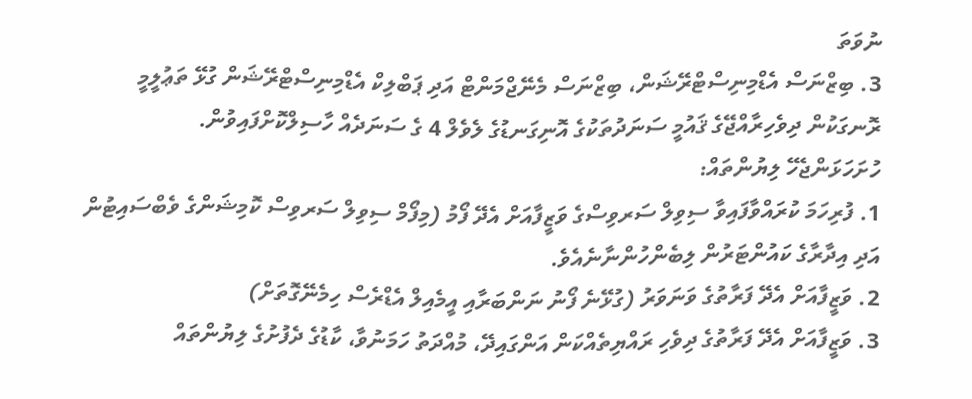ނުވަތަ
3. ބިޒްނަސް އެޑްމިނިސްޓްރޭޝަން، ބިޒްނަސް މެނޭޖްމަންޓް އަދި ޕަބްލިކް އެޑްމިނިސްޓްރޭޝަން ގުޅޭ ތަޢުލީމީ ރޮނގަކުން ދިވެހިރާއްޖޭގެ ޤައުމީ ސަނަދުތަކުގެ އޮނިގަނޑުގެ ލެވެލް 4 ގެ ސަނަދެއް ހާސިލްކޮށްފައިވުން.
ހުށަހަޅަންޖެހޭ ލިޔުންތައް:
1. ފުރިހަމަ ކުރައްވާފައިވާ ސިވިލް ސަރވިސްގެ ވަޒީފާއަށް އެދޭ ފޯމު (މިފޯމް ސިވިލް ސަރވިސް ކޮމިޝަންގެ ވެބްސައިޓުން އަދި އިދާރާގެ ކައުންޓަރުން ލިބެންހުންނާނެއެވެ.
2. ވަޒީފާއަށް އެދޭ ފަރާތުގެ ވަނަވަރު (ގުޅޭނެ ފޯނު ނަންބަރާއި އީމެއިލް އެޑްރެސް ހިމެނޭގޮތަށް)
3. ވަޒީފާއަށް އެދޭ ފަރާތުގެ ދިވެހި ރައްޔިތެއްކަން އަންގައިދޭ، މުއްދަތު ހަމަނުވާ، ކާޑުގެ ދެފުށުގެ ލިޔުންތައް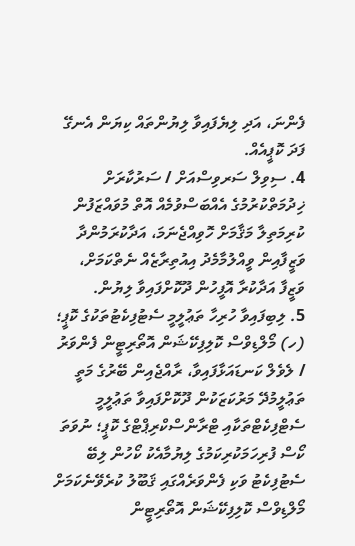ފެންނަ، އަދި ލިޔެފައިވާ ލިޔުންތައް ކިޔަން އެނގޭ ފަދަ ކޮޕީއެއް.
4. ސިވިލް ސަރވިސްއަށް / ސަރުކާރަށް ޚިދުމަތްކުރުމުގެ އެއްބަސްވުމެއް އޮތް މުވައްޒަފުން ކުރިމަތިލާ މަޤާމަށް ހޮވިއްޖެނަމަ، އަދާކުރަމުންދާ ވަޒީފާއިން ވީއްލުމާމެދު އިއުތިރާޒެއް ނެތްކަމަށް، ވަޒީފާ އަދާކުރާ އޮފީހުން ދޫކޮށްފައިވާ ލިޔުން.
5. ލިބިފައިވާ ހުރިހާ ތަޢުލީމީ ސެޓުފިކެޓުތަކުގެ ކޮޕީ؛
(ހ) މޯލްޑިވްސް ކޮލިފިކޭޝަން އޮތޯރިޓީން ފެންވަރު / ލެވެލް ކަނޑައަޅާފައިވާ، ރާއްޖެއިން ބޭރުގެ މަތީ ތަޢުލީމުދޭ މަރުކަޒަކުން ދޫކޮށްފައިވާ ތަޢުލީމީ ސެޓްފިކެޓްތަކާއި ޓްރާންސްކްރިޕްޓްގެ ކޮޕީ؛ ނުވަތަ ކޯސް ފުރިހަމަކުރިކަމުގެ ލިޔުމާއެކު ކޯހުން ލިބޭ ސެޓުފިކެޓު ވަކި ފެންވަރެއްގައި ޤަބޫލު ކުރެވޭނެކަމަށް މޯލްޑިވްސް ކޮލިފިކޭޝަން އޮތޯރިޓީން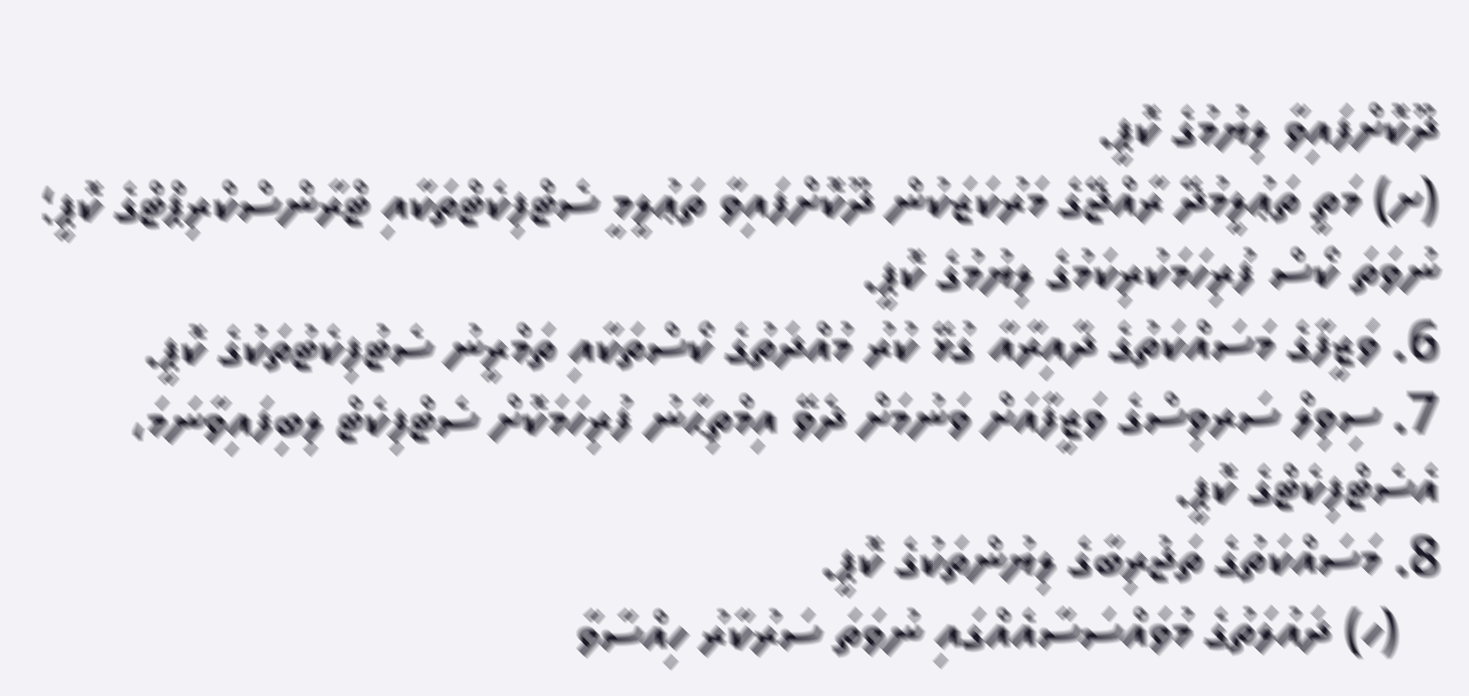ދޫކޮށްފައިވާ ލިޔުމުގެ ކޮޕީ.
(ށ) މަތީ ތަޢުލީމުދޭ ރާއްޖޭގެ މަރުކަޒަކުން ދޫކޮށްފައިވާ ތަޢުލީމީ ސެޓްފިކެޓްތަކާއި ޓްރާންސްކްރިޕްޓްގެ ކޮޕީ؛ ނުވަތަ ކޯސް ފުރިހަމަކުރިކަމުގެ ލިޔުމުގެ ކޮޕީ.
6. ވަޒީފާގެ މަސައްކަތުގެ ދާއިރާއާ ގުޅޭ ކުރު މުއްދަތުގެ ކޯސްތަކާއި ތަމްރީނު ސެޓުފިކެޓުތަކުގެ ކޮޕީ.
7. ސިވިލް ސަރވިސްގެ ވަޒީފާއަށް ވަނުމަށް ދެވޭ އިމްތިޙާނު ފުރިހަމަކޮށް ސެޓްފިކެޓް ލިބިފައިވާނަމަ، އެސެޓްފިކެޓްގެ ކޮޕީ.
8. މަސައްކަތުގެ ތަޖުރިބާގެ ލިޔުންތަކުގެ ކޮޕީ.
   (ހ) ދައުލަތުގެ މުވައްސަސާއެއްގައި ނުވަތަ ސަރުކާރު ހިއްސާވާ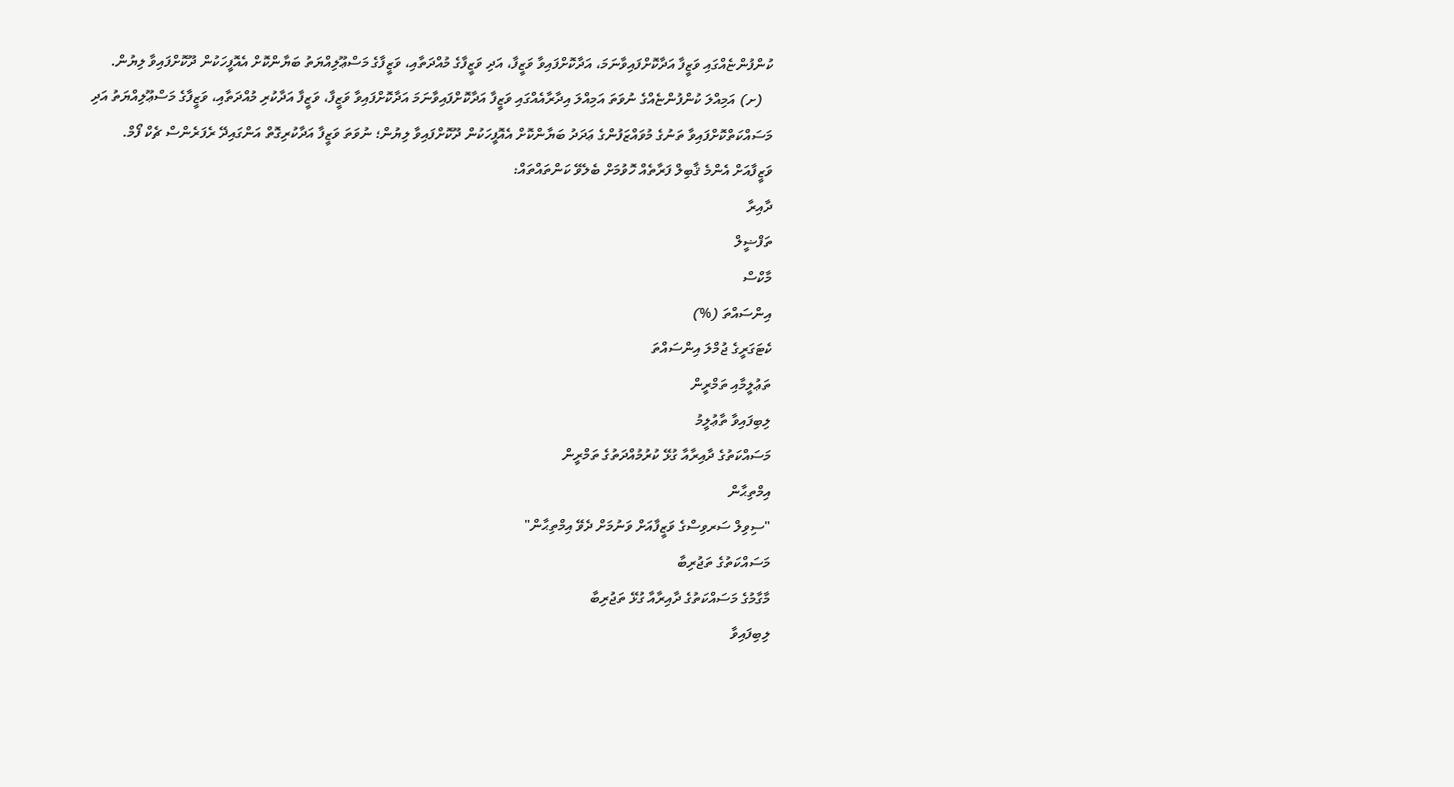ކުންފުންޏެއްގައި ވަޒީފާ އަދާކޮށްފައިވާނަމަ، އަދާކޮށްފައިވާ ވަޒީފާ، އަދި ވަޒީފާގެ މުއްދަތާއި، ވަޒީފާގެ މަސްޢޫލިއްޔަތު ބަޔާންކޮށް އެއޮފީހަކުން ދޫކޮށްފައިވާ ލިޔުން.
   (ށ) އަމިއްލަ ކުންފުންޏެއްގެ ނުވަތަ އަމިއްލަ އިދާރާއެއްގައި ވަޒީފާ އަދާކޮށްފައިވާނަމަ އަދާކޮށްފައިވާ ވަޒީފާ، ވަޒީފާ އަދާކުރި މުއްދަތާއި، ވަޒީފާގެ މަސްޢޫލިއްޔަތު އަދި މަސައްކަތްކޮށްފައިވާ ތަނުގެ މުވައްޒަފުންގެ ޢަދަދު ބަޔާންކޮށް އެއޮފީހަކުން ދޫކޮށްފައިވާ ލިޔުން؛ ނުވަތަ ވަޒީފާ އަދާކުރިގޮތް އަންގައިދޭ ރެފަރެންސް ޗެކް ފޯމް.
ވަޒީފާއަށް އެންމެ ޤާބިލް ފަރާތެއް ހޮވުމަށް ބެލެވޭ ކަންތައްތައް:
ދާއިރާ
ތަފްޟީލް
މާކްސް
އިންސައްތަ (%)
ކެޓަގަރީގެ ޖުމްލަ އިންސައްތަ
ތަޢުލީމާއި ތަމްރީން
ލިބިފައިވާ ތާޢުލީމު
މަސައްކަތުގެ ދާއިރާއާ ގުޅޭ ކުރުމުއްދަތުގެ ތަމްރީން
އިމްތިޙާން
"ސިވިލް ސަރވިސްގެ ވަޒީފާއަށް ވަނުމަށް ދެވޭ އިމްތިޙާން"
މަސައްކަތުގެ ތަޖުރިބާ
މާގާމުގެ މަސައްކަތުގެ ދާއިރާއާ ގުޅޭ ތަޖުރިބާ
ލިބިފައިވާ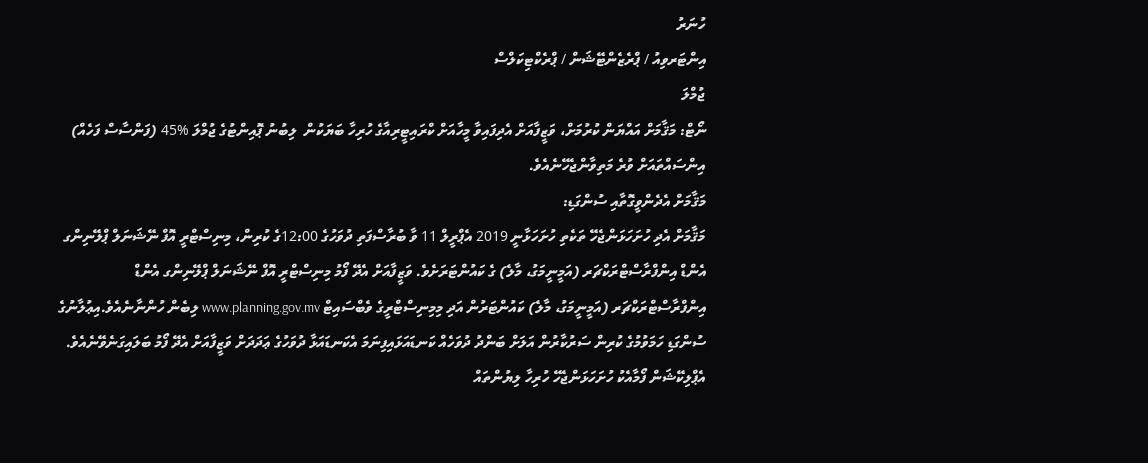ހުނަރު
އިންޓަރވިއު / ޕްރެޒެންޓޭޝަން / ޕްރެކްޓިކަލްސް
ޖުމްލަ
ނޯޓް: މަޤާމަށް އައްޔަން ކުރުމަށް، ވަޒީފާއަށް އެދިފައިވާ މީހާއަށް ކްރައިޓީރިއާގެ ހުރިހާ ބަޔަކުން  ލިބުނު ޕޮއިންޓުގެ ޖުމްލަ %45 (ފަންސާސް ފަހެއް) އިންސައްތައަށް ވުރެ މަތިވާންޖެހޭނެއެވެ.
މަޤާމަށް އެދެންވީގޮތާއި ސުންގަޑި:
މަޤާމަށް އެދި ހުށަހަޅަންޖެހޭ ތަކެތި ހުށަހަޅާނީ 2019 އެޕްރީލް 11 ވާ ބުރާސްފަތި ދުވަހުގެ 12:00ގެ ކުރިން، މިނިސްޓްރީ އޮފް ނޭޝަނަލް ޕްލޭނިންގ އެންޑް އިންފްރާސްޓްރަކްޗަރ (އަމީނީމަގު، މާލެ) ގެ ކައުންޓަރަށެވެ. ވަޒީފާއަށް އެދޭ ފޯމު މިނިސްޓްރީ އޮފް ނޭޝަނަލް ޕްލޭނިންގ އެންޑް އިންފްރާސްޓްރަކްޗަރ (އަމީނީމަގު، މާލެ) ކައުންޓަރުން އަދި މިމިނިސްޓްރީގެ ވެބްސައިޓް www.planning.gov.mv ލިބެން ހުންނާނެއެވެ.އިޢުލާނުގެ ސުންގަޑި ހަމަވުމުގެ ކުރިން ސަރުކާރުން އަލަށް ބަންދު ދުވަހެއް ކަނޑައަޅައިފިނަމަ އެކަނޑައަޅާ ދުވަހުގެ ޢަދަދަށް ވަޒީފާއަށް އެދޭ ފޯމު ބަލައިގަނެވޭނެއެވެ. އެޕްލިކޭޝަން ފޯމާއެކު ހުށަހަޅަންޖެހޭ ހުރިހާ ލިޔުންތައް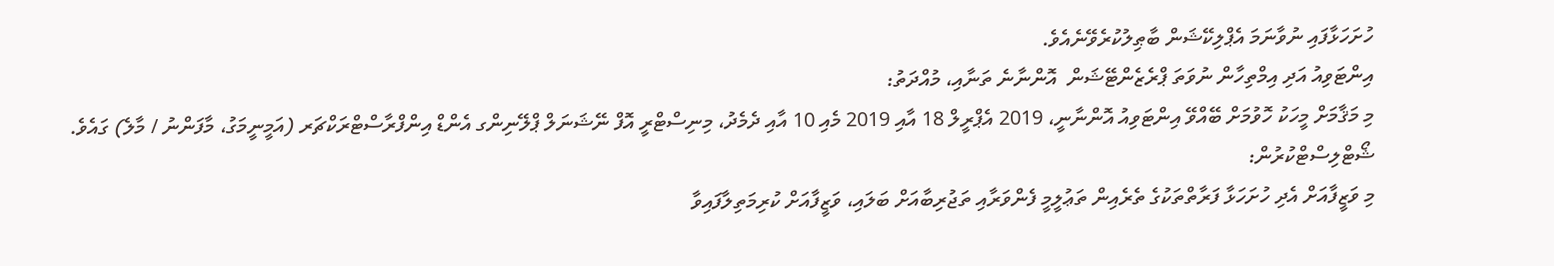ހުށަހަޅާފައި ނުވާނަމަ އެޕްލިކޭޝަން ބާޠިލުކުރެވޭނެއެވެ.
އިންޓަވިއު އަދި އިމްތިހާން ނުވަތަ ޕްރެޒެންޓޭޝަން  އޮންނާނެ ތަނާއި، މުއްދަތު:
މި މަޤާމަށް މީހަކު ހޮވުމަށް ބޭއްވޭ އިންޓަވިއު އޮންނާނީ، 2019 އެޕްރީލް 18 އާއި 2019 މެއި 10 އާއި ދެމެދު، މިނިސްޓްރީ އޮފް ނޭޝަނަލް ޕްލޭނިންގ އެންޑް އިންފްރާސްޓްރަކްޗަރ (އަމީނީމަގު، މާފަންނު / މާލެ) ގައެވެ.
ޝޯޓްލިސްޓްކުރުން:
މި ވަޒީފާއަށް އެދި ހުށަހަޅާ ފަރާތްތަކުގެ ތެރެއިން ތަޢުލީމީ ފެންވަރާއި ތަޖުރިބާއަށް ބަލައި، ވަޒީފާއަށް ކުރިމަތިލާފައިވާ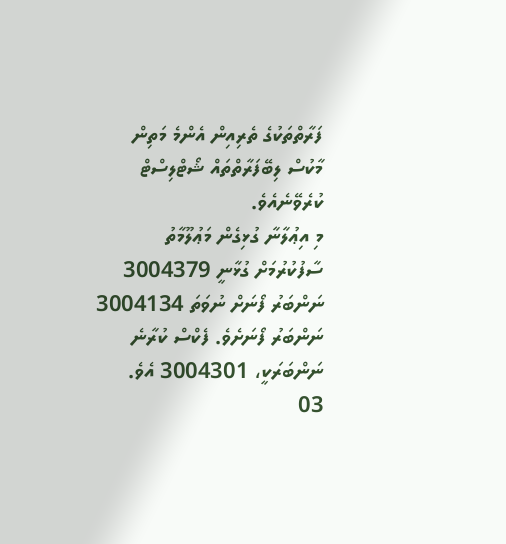ފަރާތްތަކުގެ ތެރިއިން އެންމެ މަތިން މާކުސް ލިބޭފަރާތްތައް ޝޯޓްލިސްޓް ކުރެވޭނެއެވެ.
މި އިޢުލާނާ ގުޅިގެން މަޢުލޫމާތު ސާފުކުރުމަށް ގުޅާނީ 3004379 ނަންބަރު ފޯނަށް ނުވަތަ 3004134 ނަންބަރު ފޯނަށެވެ. ފެކްސް ކުރާނެ ނަންބަރަކީ، 3004301 އެވެ.
03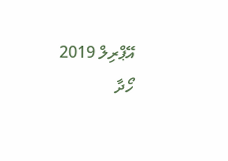އޭޕްރިލް 2019
ހޯދާ